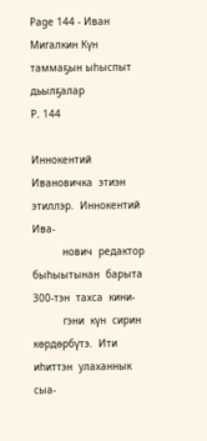Page 144 - Иван Мигалкин Күн таммаҕын ыһыспыт дьылҕалар
P. 144

Иннокентий  Ивановичка  этиэн  этиллэр.  Иннокентий  Ива-
          нович  редактор  быһыытынан  барыта  300-тэн  тахса  кини-
          гэни  күн  сирин  көрдөрбүтэ.  Ити  иһиттэн  улаханнык  сыа-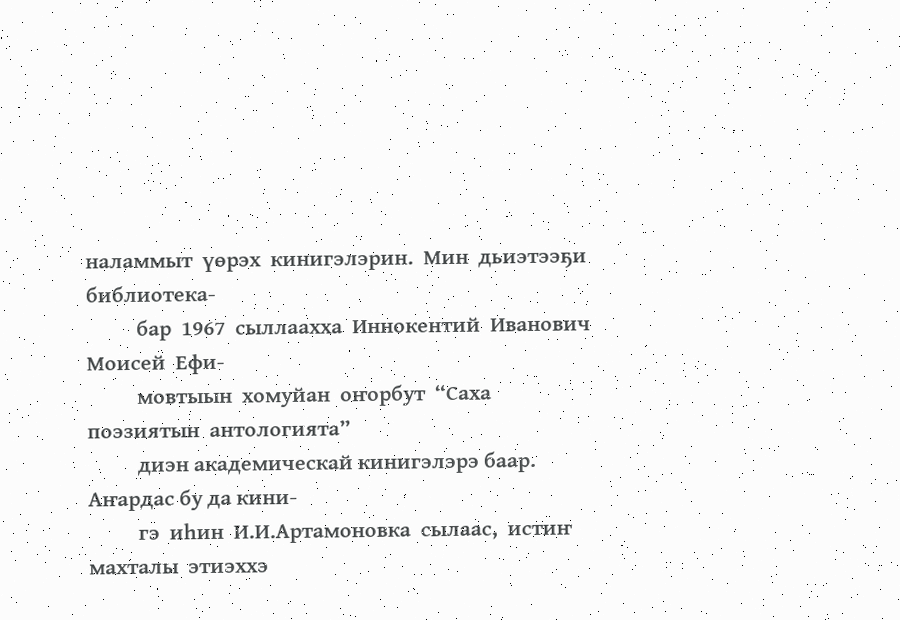наламмыт  үөрэх  кинигэлэрин.  Мин  дьиэтээҕи  библиотека-
          бар  1967  сыллаахха  Иннокентий  Иванович  Моисей  Ефи-
          мовтыын  хомуйан  оҥорбут  “Саха  поэзиятын  антологията”
          диэн академическай кинигэлэрэ баар. Аҥардас бу да кини-
          гэ  иһин  И.И.Артамоновка  сылаас,  истиҥ  махталы  этиэххэ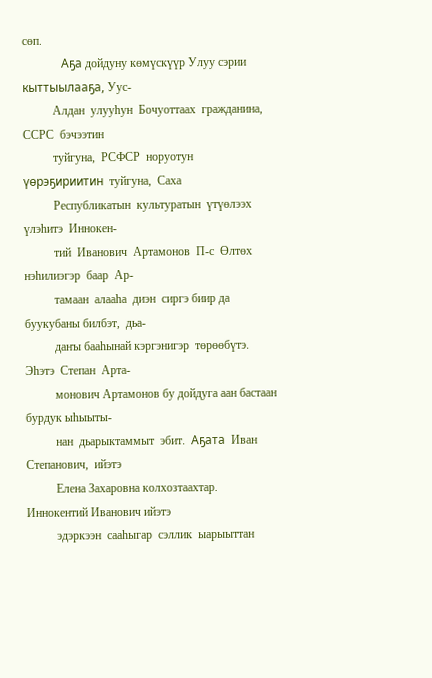сөп.
             Аҕа дойдуну көмүскүүр Улуу сэрии кыттыылааҕа, Уус-
          Алдан  улууһун  Бочуоттаах  гражданина,  ССРС  бэчээтин
          туйгуна,  РСФСР  норуотун  үөрэҕириитин  туйгуна,  Саха
          Республикатын  культуратын  үтүөлээх  үлэһитэ  Иннокен-
          тий  Иванович  Артамонов  П-с  Өлтөх  нэһилиэгэр  баар  Ар-
          тамаан  алааһа  диэн  сиргэ биир да  буукубаны билбэт,  дьа-
          даҥы бааһынай кэргэнигэр  төрөөбүтэ. Эһэтэ  Степан  Арта-
          монович Артамонов бу дойдуга аан бастаан бурдук ыһыыты-
          нан  дьарыктаммыт  эбит.  Аҕата  Иван  Степанович,  ийэтэ
          Елена Захаровна колхозтаахтар. Иннокентий Иванович ийэтэ
          эдэркээн  сааһыгар  сэллик  ыарыыттан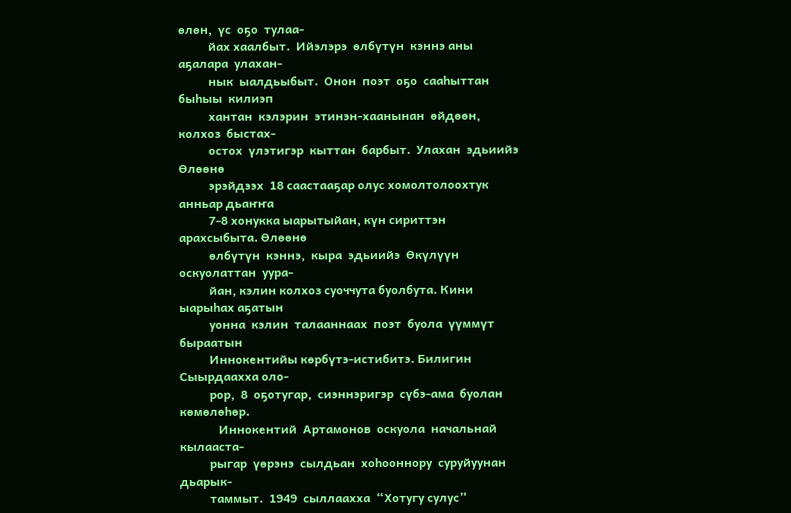өлөн,  үс  оҕо  тулаа-
          йах хаалбыт.  Ийэлэрэ  өлбүтүн  кэннэ аны  аҕалара  улахан-
          нык  ыалдьыбыт.  Онон  поэт  оҕо  сааһыттан  быһыы  килиэп
          хантан  кэлэрин  этинэн-хаанынан  өйдөөн,  колхоз  быстах-
          остох  үлэтигэр  кыттан  барбыт.  Улахан  эдьиийэ  Өлөөнө
          эрэйдээх  18 саастааҕар олус хомолтолоохтук анньар дьаҥҥа
          7-8 хонукка ыарытыйан, күн сириттэн арахсыбыта. Өлөөнө
          өлбүтүн  кэннэ,  кыра  эдьиийэ  Өкүлүүн  оскуолаттан  уура-
          йан, кэлин колхоз суоччута буолбута. Кини ыарыһах аҕатын
          уонна  кэлин  талааннаах  поэт  буола  үүммүт  быраатын
          Иннокентийы көрбүтэ-истибитэ. Билигин Сыырдаахха оло-
          рор,  8  оҕотугар,  сиэннэригэр  сүбэ-ама  буолан  көмөлөһөр.
             Иннокентий  Артамонов  оскуола  начальнай  кылааста-
          рыгар  үөрэнэ  сылдьан  хоһооннору  суруйуунан  дьарык-
          таммыт.  1949  сыллаахха  “Хотугу сулус”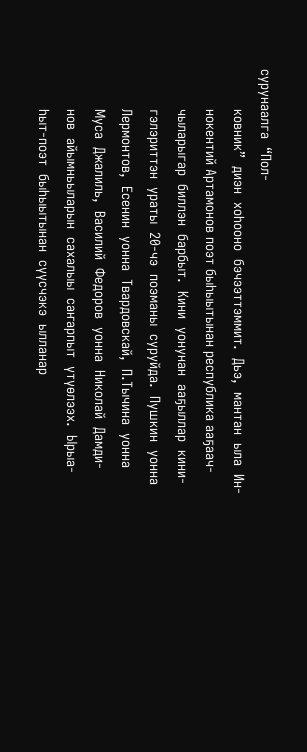сурунаалга  “Пол-
          ковник”  диэн  хоһооно  бэчээттэммит.  Дьэ,  мантан  ыла  Ин-
          нокентий Артамонов поэт быһыытынан республика ааҕаач-
          чыларыгар  биллэн  барбыт.  Кини  уонунан  ааҕыллар  кини-
          гэлэриттэн  ураты  20-чэ  поэманы  суруйда.  Пушкин  уонна
          Лермонтов,  Есенин  уонна  Твардовскай,  П.Тычина  уонна
          Муса  Джалиль,  Василий  Федоров  уонна  Николай  Дамди-
          нов  айымньыларын  сахалыы  саҥарпыт  үтүөлээх.  Ырыа-
          һыт-поэт  быһыытынан  сүүсчэкэ  ылланар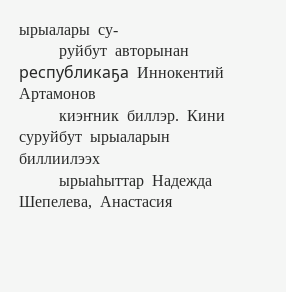ырыалары  су-
          руйбут  авторынан  республикаҕа  Иннокентий  Артамонов
          киэҥник  биллэр.  Кини  суруйбут  ырыаларын  биллиилээх
          ырыаһыттар  Надежда  Шепелева,  Анастасия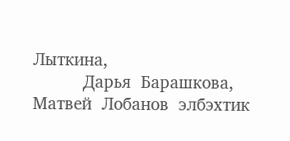Лыткина,
          Дарья  Барашкова,  Матвей  Лобанов  элбэхтик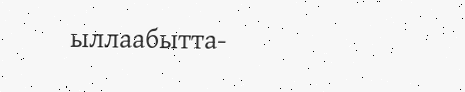ыллаабытта-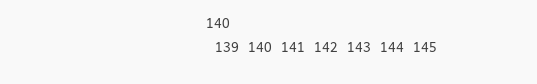140
   139   140   141   142   143   144   145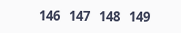146   147   148   149